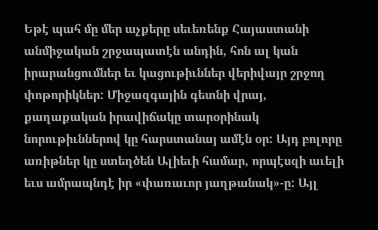Եթէ պահ մը մեր աչքերը սեւեռենք Հայաստանի անմիջական շրջապատէն անդին, հոն ալ կան իրարանցումներ եւ կացութիւններ վերիվայր շրջող փոթորիկներ: Միջազգային գետնի վրայ, քաղաքական իրավիճակը տարօրինակ նորութիւններով կը հարստանայ ամէն օր: Այդ բոլորը առիթներ կը ստեղծեն Ալիեւի համար, որպէսզի աւելի եւս ամրապնդէ իր «փառաւոր յաղթանակ»-ը: Այլ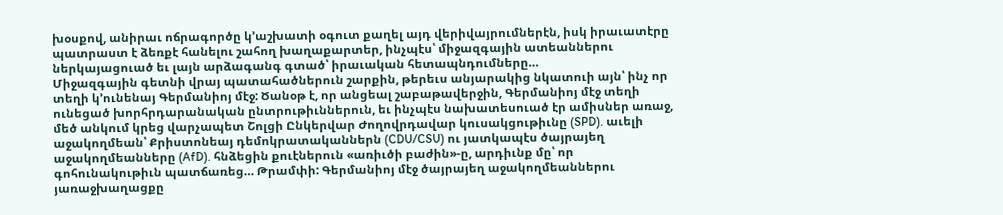խօսքով, անիրաւ ոճրագործը կ’աշխատի օգուտ քաղել այդ վերիվայրումներէն, իսկ իրաւատէրը պատրաստ է ձեռքէ հանելու շահող խաղաքարտեր, ինչպէս՝ միջազգային ատեաններու ներկայացուած եւ լայն արձագանգ գտած՝ իրաւական հետապնդումները…
Միջազգային գետնի վրայ պատահածներուն շարքին, թերեւս անյարակից նկատուի այն՝ ինչ որ տեղի կ’ունենայ Գերմանիոյ մէջ: Ծանօթ է, որ անցեալ շաբաթավերջին, Գերմանիոյ մէջ տեղի ունեցած խորհրդարանական ընտրութիւններուն, եւ ինչպէս նախատեսուած էր ամիսներ առաջ, մեծ անկում կրեց վարչապետ Շոլցի Ընկերվար Ժողովրդավար կուսակցութիւնը (SPD). աւելի աջակողմեան՝ Քրիստոնեայ դեմոկրատականներն (CDU/CSU) ու յատկապէս ծայրայեղ աջակողմեանները (AfD). հնձեցին քուէներուն «առիւծի բաժին»-ը, արդիւնք մը՝ որ գոհունակութիւն պատճառեց… Թրամփի: Գերմանիոյ մէջ ծայրայեղ աջակողմեաններու յառաջխաղացքը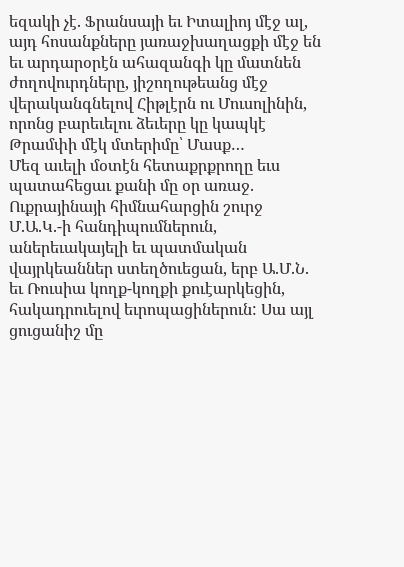եզակի չէ. Ֆրանսայի եւ Իտալիոյ մէջ ալ, այդ հոսանքները յառաջխաղացքի մէջ են եւ արդարօրէն ահազանգի կը մատնեն ժողովուրդները, յիշողութեանց մէջ վերականգնելով Հիթլէրն ու Մուսոլինին, որոնց բարեւելու ձեւերը կը կապկէ Թրամփի մէկ մտերիմը՝ Մասք…
Մեզ աւելի մօտէն հետաքրքրողը եւս պատահեցաւ քանի մը օր առաջ. Ուքրայինայի հիմնահարցին շուրջ Մ.Ա.Կ.-ի հանդիպումներուն, աներեւակայելի եւ պատմական վայրկեաններ ստեղծուեցան, երբ Ա.Մ.Ն. եւ Ռուսիա կողք-կողքի քուէարկեցին, հակադրուելով եւրոպացիներուն: Սա այլ ցուցանիշ մը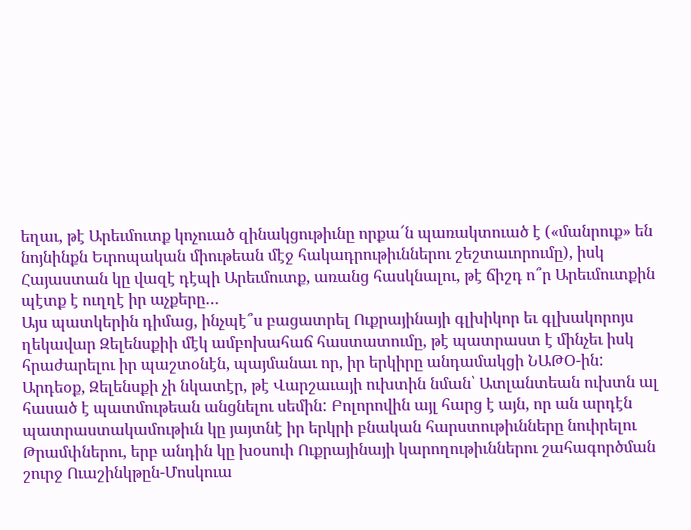եղաւ, թէ Արեւմուտք կոչուած զինակցութիւնը որքա՜ն պառակտուած է («մանրուք» են նոյնինքն Եւրոպական միութեան մէջ հակադրութիւններու շեշտաւորումը), իսկ Հայաստան կը վազէ դէպի Արեւմուտք, առանց հասկնալու, թէ ճիշդ ո՞ր Արեւմուտքին պէտք է ուղղէ իր աչքերը…
Այս պատկերին դիմաց, ինչպէ՞ս բացատրել Ուքրայինայի գլխիկոր եւ գլխակորոյս ղեկավար Զելենսքիի մէկ ամբոխահաճ հաստատումը, թէ պատրաստ է մինչեւ իսկ հրաժարելու իր պաշտօնէն, պայմանաւ որ, իր երկիրը անդամակցի ՆԱԹՕ-ին: Արդեօք, Զելենսքի չի նկատէր, թէ Վարշաւայի ուխտին նման՝ Ատլանտեան ուխտն ալ հասած է պատմութեան անցնելու սեմին: Բոլորովին այլ հարց է այն, որ ան արդէն պատրաստակամութիւն կը յայտնէ իր երկրի բնական հարստութիւնները նուիրելու Թրամփներու, երբ անդին կը խօսուի Ուքրայինայի կարողութիւններու շահագործման շուրջ Ուաշինկթըն-Մոսկուա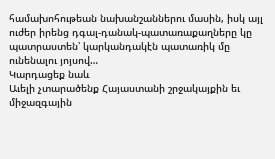համախոհութեան նախանշաններու մասին, իսկ այլ ուժեր իրենց դգալ-դանակ-պատառաքաղները կը պատրաստեն՝ կարկանդակէն պատառիկ մը ունենալու յոյսով…
Կարդացեք նաև
Աւելի չտարածենք Հայաստանի շրջակայքին եւ միջազգային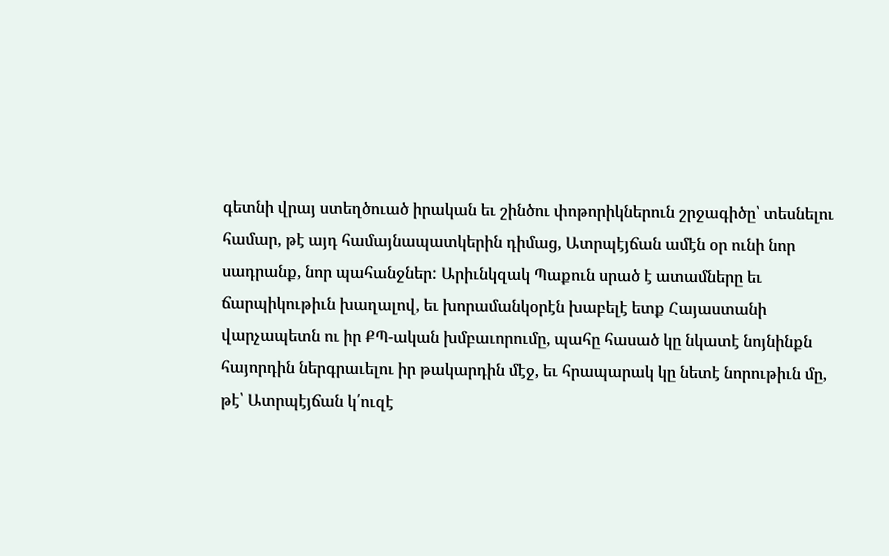գետնի վրայ ստեղծուած իրական եւ շինծու փոթորիկներուն շրջագիծը՝ տեսնելու համար, թէ այդ համայնապատկերին դիմաց, Ատրպէյճան ամէն օր ունի նոր սադրանք, նոր պահանջներ: Արիւնկզակ Պաքուն սրած է ատամները եւ ճարպիկութիւն խաղալով, եւ խորամանկօրէն խաբելէ ետք Հայաստանի վարչապետն ու իր ՔՊ-ական խմբաւորումը, պահը հասած կը նկատէ նոյնինքն հայորդին ներգրաւելու իր թակարդին մէջ, եւ հրապարակ կը նետէ նորութիւն մը, թէ՝ Ատրպէյճան կ՛ուզէ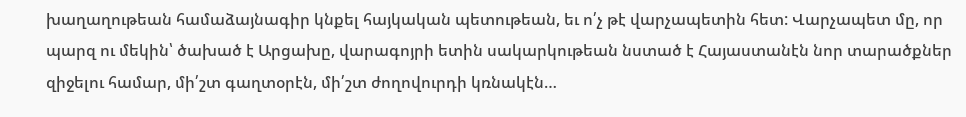խաղաղութեան համաձայնագիր կնքել հայկական պետութեան, եւ ո՛չ թէ վարչապետին հետ: Վարչապետ մը, որ պարզ ու մեկին՝ ծախած է Արցախը, վարագոյրի ետին սակարկութեան նստած է Հայաստանէն նոր տարածքներ զիջելու համար, մի՛շտ գաղտօրէն, մի՛շտ ժողովուրդի կռնակէն…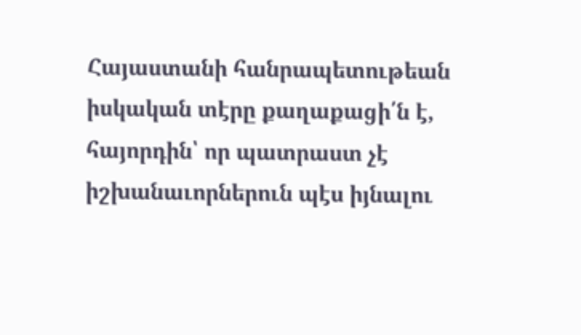Հայաստանի հանրապետութեան իսկական տէրը քաղաքացի՛ն է, հայորդին՝ որ պատրաստ չէ իշխանաւորներուն պէս իյնալու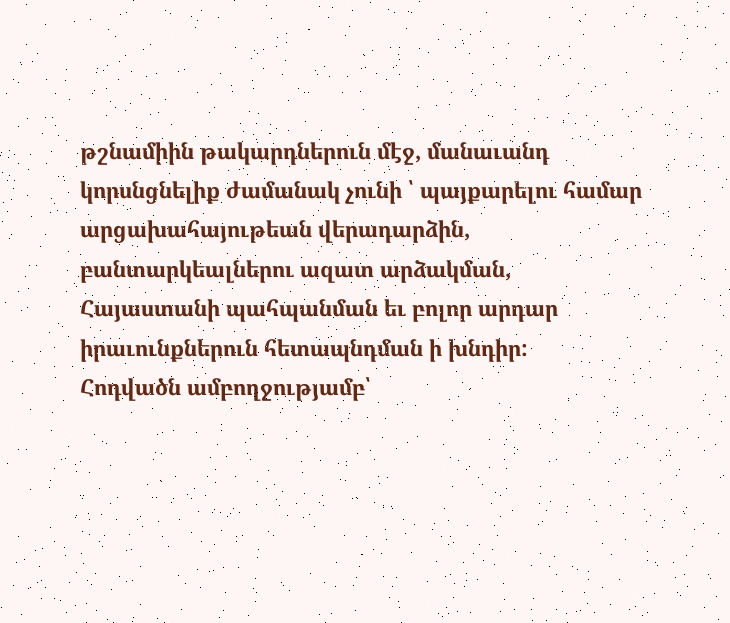թշնամիին թակարդներուն մէջ, մանաւանդ կորսնցնելիք ժամանակ չունի ՝ պայքարելու համար արցախահայութեան վերադարձին, բանտարկեալներու ազատ արձակման, Հայաստանի պահպանման եւ բոլոր արդար իրաւունքներուն հետապնդման ի խնդիր:
Հոդվածն ամբողջությամբ՝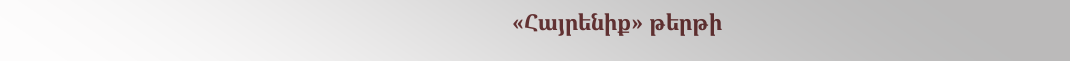«Հայրենիք» թերթի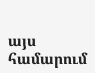այս համարում